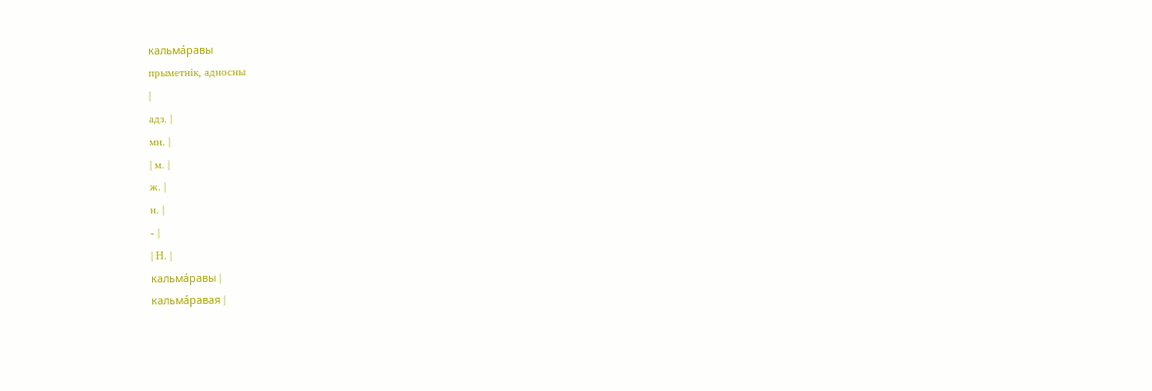кальма́равы
прыметнік, адносны
|
адз. |
мн. |
| м. |
ж. |
н. |
- |
| Н. |
кальма́равы |
кальма́равая |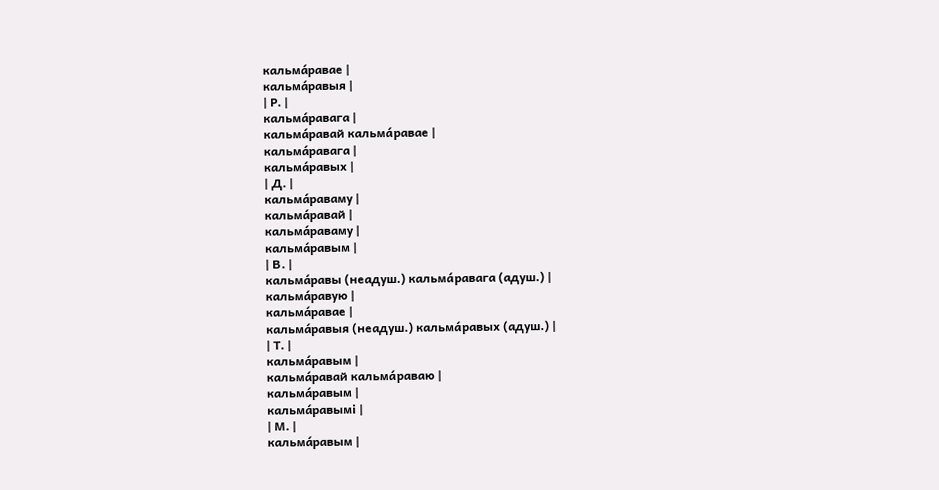кальма́равае |
кальма́равыя |
| Р. |
кальма́равага |
кальма́равай кальма́равае |
кальма́равага |
кальма́равых |
| Д. |
кальма́раваму |
кальма́равай |
кальма́раваму |
кальма́равым |
| В. |
кальма́равы (неадуш.) кальма́равага (адуш.) |
кальма́равую |
кальма́равае |
кальма́равыя (неадуш.) кальма́равых (адуш.) |
| Т. |
кальма́равым |
кальма́равай кальма́раваю |
кальма́равым |
кальма́равымі |
| М. |
кальма́равым |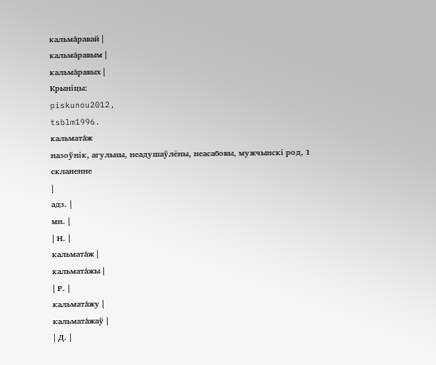кальма́равай |
кальма́равым |
кальма́равых |
Крыніцы:
piskunou2012,
tsblm1996.
кальмата́ж
назоўнік, агульны, неадушаўлёны, неасабовы, мужчынскі род, 1 скланенне
|
адз. |
мн. |
| Н. |
кальмата́ж |
кальмата́жы |
| Р. |
кальмата́жу |
кальмата́жаў |
| Д. |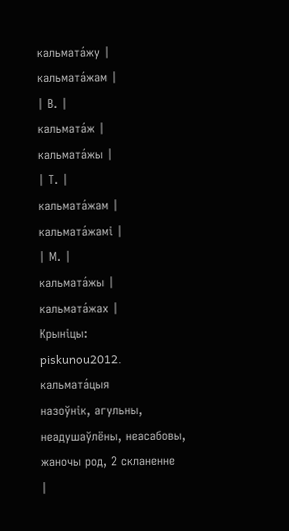кальмата́жу |
кальмата́жам |
| В. |
кальмата́ж |
кальмата́жы |
| Т. |
кальмата́жам |
кальмата́жамі |
| М. |
кальмата́жы |
кальмата́жах |
Крыніцы:
piskunou2012.
кальмата́цыя
назоўнік, агульны, неадушаўлёны, неасабовы, жаночы род, 2 скланенне
|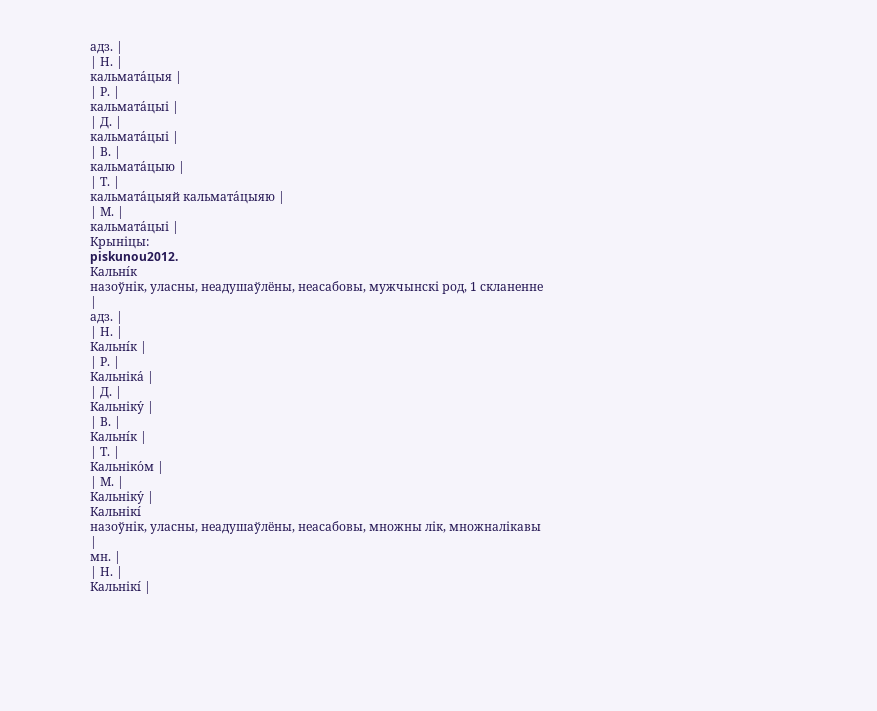адз. |
| Н. |
кальмата́цыя |
| Р. |
кальмата́цыі |
| Д. |
кальмата́цыі |
| В. |
кальмата́цыю |
| Т. |
кальмата́цыяй кальмата́цыяю |
| М. |
кальмата́цыі |
Крыніцы:
piskunou2012.
Кальні́к
назоўнік, уласны, неадушаўлёны, неасабовы, мужчынскі род, 1 скланенне
|
адз. |
| Н. |
Кальні́к |
| Р. |
Кальніка́ |
| Д. |
Кальніку́ |
| В. |
Кальні́к |
| Т. |
Кальніко́м |
| М. |
Кальніку́ |
Кальнікі́
назоўнік, уласны, неадушаўлёны, неасабовы, множны лік, множналікавы
|
мн. |
| Н. |
Кальнікі́ |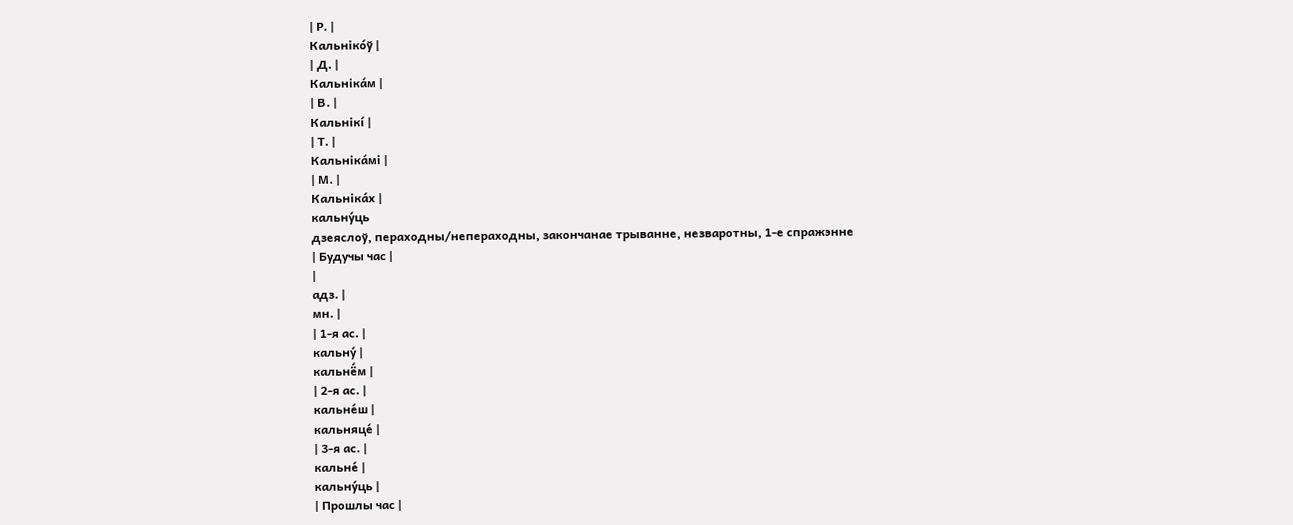| Р. |
Кальніко́ў |
| Д. |
Кальніка́м |
| В. |
Кальнікі́ |
| Т. |
Кальніка́мі |
| М. |
Кальніка́х |
кальну́ць
дзеяслоў, пераходны/непераходны, закончанае трыванне, незваротны, 1-е спражэнне
| Будучы час |
|
адз. |
мн. |
| 1-я ас. |
кальну́ |
кальнё́м |
| 2-я ас. |
кальне́ш |
кальняце́ |
| 3-я ас. |
кальне́ |
кальну́ць |
| Прошлы час |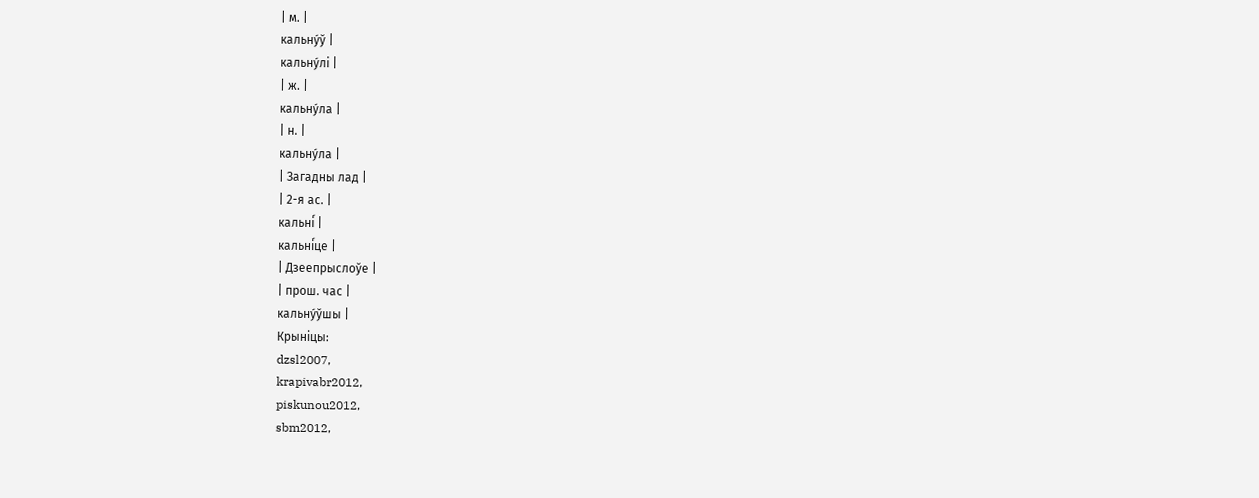| м. |
кальну́ў |
кальну́лі |
| ж. |
кальну́ла |
| н. |
кальну́ла |
| Загадны лад |
| 2-я ас. |
кальні́ |
кальні́це |
| Дзеепрыслоўе |
| прош. час |
кальну́ўшы |
Крыніцы:
dzsl2007,
krapivabr2012,
piskunou2012,
sbm2012,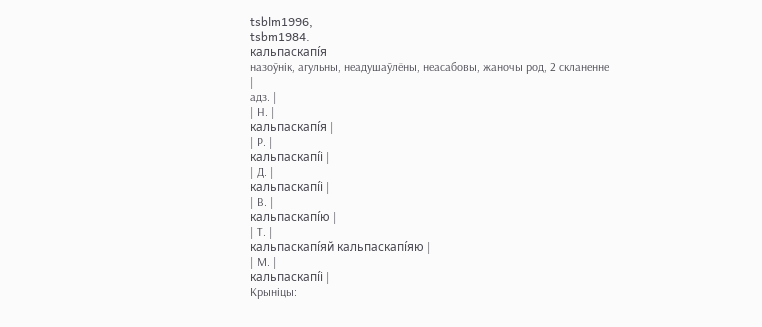tsblm1996,
tsbm1984.
кальпаскапі́я
назоўнік, агульны, неадушаўлёны, неасабовы, жаночы род, 2 скланенне
|
адз. |
| Н. |
кальпаскапі́я |
| Р. |
кальпаскапі́і |
| Д. |
кальпаскапі́і |
| В. |
кальпаскапі́ю |
| Т. |
кальпаскапі́яй кальпаскапі́яю |
| М. |
кальпаскапі́і |
Крыніцы: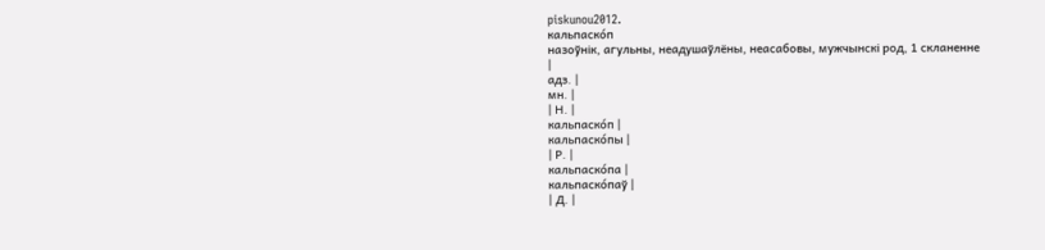piskunou2012.
кальпаско́п
назоўнік, агульны, неадушаўлёны, неасабовы, мужчынскі род, 1 скланенне
|
адз. |
мн. |
| Н. |
кальпаско́п |
кальпаско́пы |
| Р. |
кальпаско́па |
кальпаско́паў |
| Д. |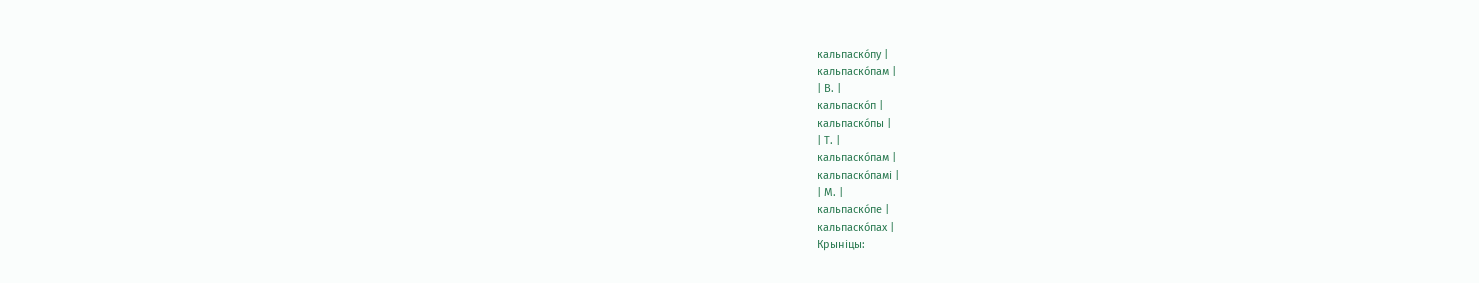кальпаско́пу |
кальпаско́пам |
| В. |
кальпаско́п |
кальпаско́пы |
| Т. |
кальпаско́пам |
кальпаско́памі |
| М. |
кальпаско́пе |
кальпаско́пах |
Крыніцы: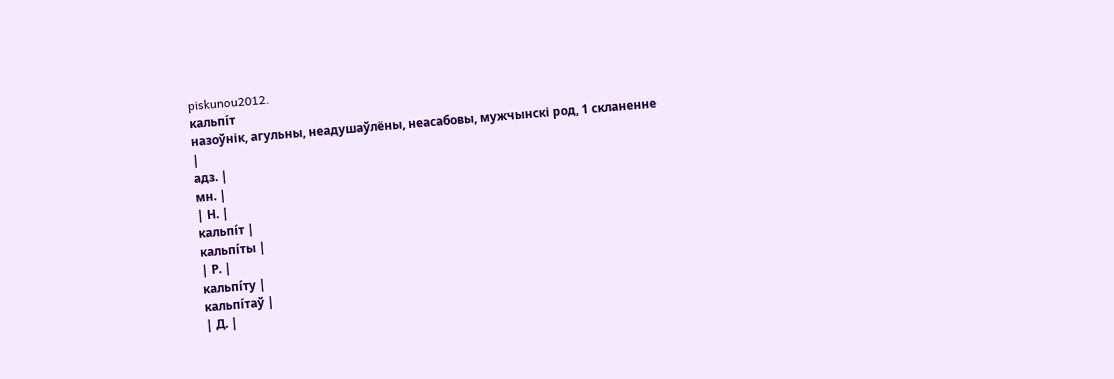piskunou2012.
кальпі́т
назоўнік, агульны, неадушаўлёны, неасабовы, мужчынскі род, 1 скланенне
|
адз. |
мн. |
| Н. |
кальпі́т |
кальпі́ты |
| Р. |
кальпі́ту |
кальпі́таў |
| Д. |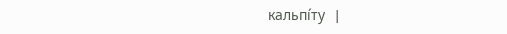кальпі́ту |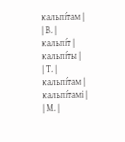кальпі́там |
| В. |
кальпі́т |
кальпі́ты |
| Т. |
кальпі́там |
кальпі́тамі |
| М. |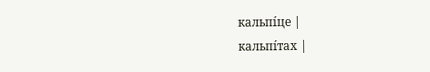кальпі́це |
кальпі́тах |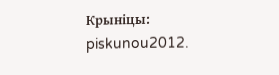Крыніцы:
piskunou2012.